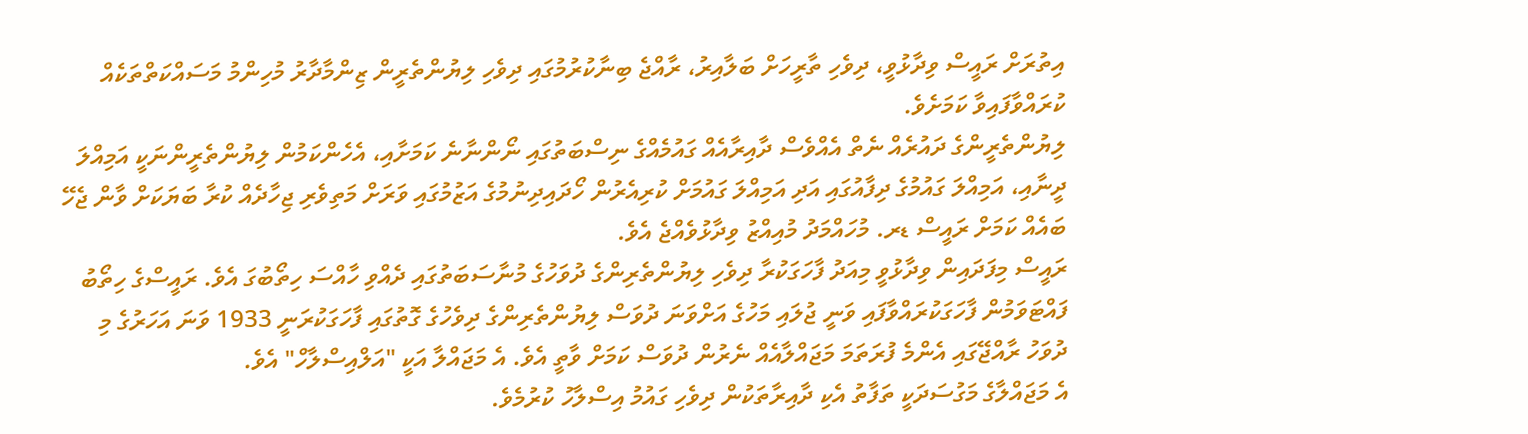އިތުރަށް ރައީސް ވިދާޅުވީ، ދިވެހި ތާރީހަށް ބަލާއިރު، ރާއްޖެ ބިނާކުރުމުގައި ދިވެހި ލިޔުންތެރީން ޒިންމާދާރު މުހިންމު މަސައްކަތްތަކެއް ކުރައްވާފައިވާ ކަމަށެވެ.
ލިޔުންތެރީންގެ ދައުރެއް ނެތް އެއްވެސް ދާއިރާއެއް ގައުމެއްގެ ނިސްބަތުގައި ނޯންނާނެ ކަމަށާއި، އެހެންކަމުން ލިޔުންތެރީންނަކީ އަމިއްލަ ދީނާއި، އަމިއްލަ ގައުމުގެ ދިފާއުގައި އަދި އަމިއްލަ ގައުމަށް ކުރިއެރުން ހޯދައިދިނުމުގެ އަޒުމުގައި ވަރަށް މަތިވެރި ޖިހާދެއް ކުރާ ބަޔަކަށް ވާން ޖެހޭ ބައެއް ކަމަށް ރައީސް ޑރ. މުހައްމަދު މުއިއްޒު ވިދާޅުވެއްޖެ އެވެ.
ރައީސް މިފަދައިން ވިދާޅުވީ މިއަދު ފާހަގަކުރާ ދިވެހި ލިޔުންތެރިންގެ ދުވަހުގެ މުނާސަބަތުގައި ދެއްވި ހާއްސަ ހިތޯބުގަ އެވެ. ރައީސްގެ ހިތޯބު ފައްޓަވަމުން ފާހަގަކުރައްވާފައި ވަނީ ޖުލައި މަހުގެ އަށްވަނަ ދުވަސް ލިޔުންތެރިންގެ ދިވެހުގެ ގޮތުގައި ފާހަގަކުރަނީ 1933 ވަނަ އަހަރުގެ މި ދުވަހު ރާއްޖޭގައި އެންމެ ފުރަތަމަ މަޖައްލާއެއް ނެރުން ދުވަސް ކަމަށް ވާތީ އެވެ. އެ މަޖައްލާ އަކީ "އަލްއިސްލާހް" އެވެ.
އެ މަޖައްލާގެ މަގުސަދަކީ ތަފާތު އެކި ދާއިރާތަކުން ދިވެހި ގައުމު އިސްލާހު ކުރުމެވެ.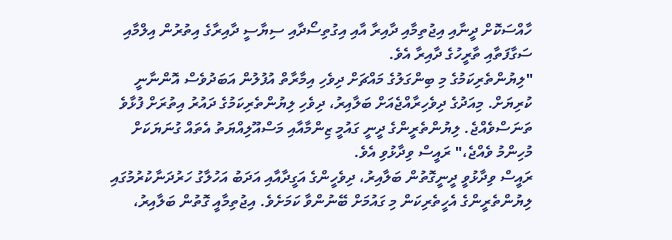ހާއްސަކޮށް ދީނާއި އިޖުތިމާއި ދާއިރާ އާއި އިގުތިސޯދާއި ސިޔާސީ ދާއިރާގެ އިތުރުން އިލްމާއި ސަގާފަތާއި ތާރީހުގެ ދާއިރާ އެވެ.
"ލިޔުންތެރިކަމުގެ މި ބިންގަލުގެ މައްޗަށް ދިވެހި އިމާރާތް އުފުލުން އަބަދުވެސް އޮންނާނީ ކުރިޔަށް. މިއަދުގެ ދިވެހިރާއްޖެއަށް ބަލާއިރު، ދިވެހި ލިޔުންތެރިކަމުގެ ދައުރު އިތުރަށް ފުޅާވެ ތަނަސްވެއްޖެ. ލިޔުންތެރީންގެ ދީނީ ގައުމީ ޒިންމާއާއި މަސްއޫލިއްޔަތު އެތައް ގުނަޔަކަށް މުހިންމު ވެއްޖެ،" ރައީސް ވިދާޅުވި އެވެ.
ރައީސް ވިދާޅުވީ ދީނީގޮތުން ބަލާއިރު، ދިވެހީންގެ އަގީދާއާއި އަދަބު އަހުލާގު ހަރުދަނާކުރުމުގައި ލިޔުންތެރީންގެ އެހީތެރިކަން މި ގައުމަށް ބޭނުންވާ ކަމަށެވެ. އިޖުތިމާއީ ގޮތުން ބަލާއިރު،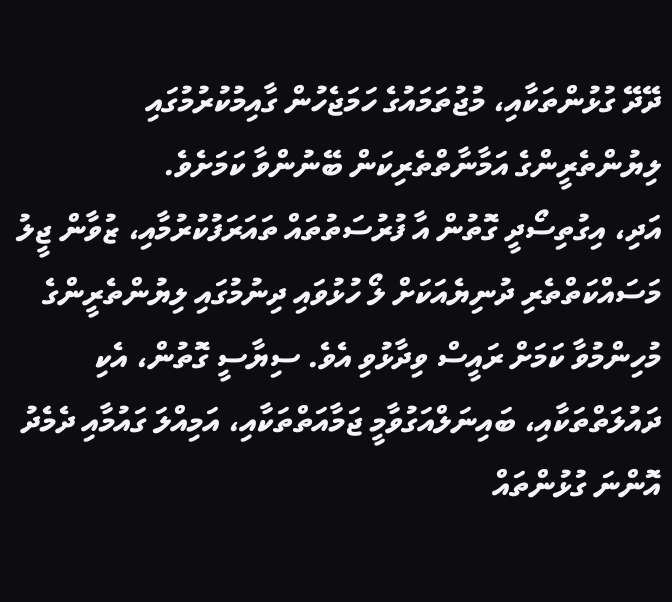ދޭދޭ ގުޅުންތަކާއި، މުޖުތަމައުގެ ހަމަޖެހުން ގާއިމުކުރުމުގައި ލިޔުންތެރީންގެ އަމާނާތްތެރިކަން ބޭނުންވާ ކަމަށެވެ.
އަދި، އިގުތިސޯދީ ގޮތުން އާ ފުރުސަތުތައް ތައަރަފުކުރުމާއި، ޒުވާން ޖީލު މަސައްކަތްތެރި ދުނިޔެއަކަށް ލޯ ހުޅުވައި ދިނުމުގައި ލިޔުންތެރީންގެ މުހިންމުވާ ކަމަށް ރައީސް ވިދާޅުވި އެވެ. ސިޔާސީ ގޮތުން، އެކި ދައުލަތްތަކާއި، ބައިނަލްއަގުވާމީ ޖަމާއަތްތަކާއި، އަމިއްލަ ގައުމާއި ދެމެދު އޮންނަ ގުޅުންތައް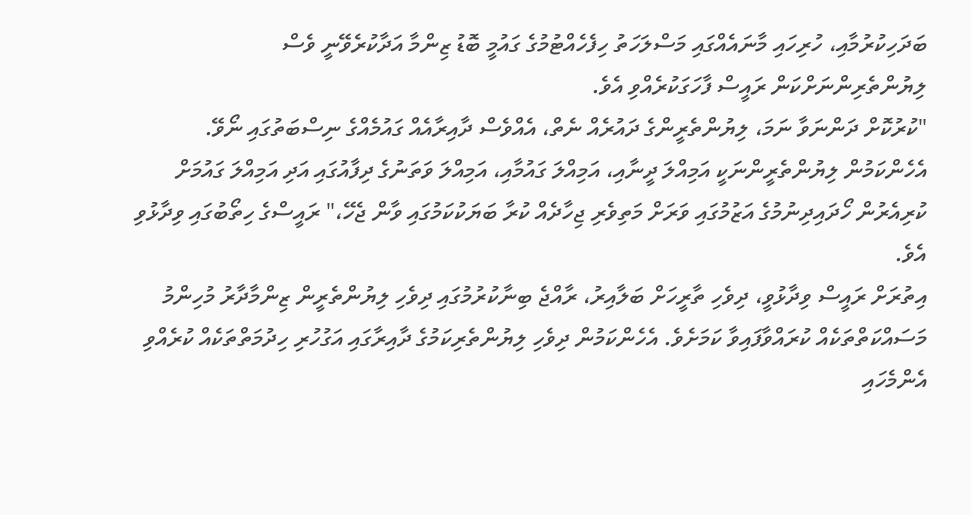ބަދަހިކުރުމާއި، ހުރިހައި މާނައެއްގައި މަސްލަހަތު ހިފެހެއްޓުމުގެ ގައުމީ ބޮޑު ޒިންމާ އަދާކުރެވޭނީ ވެސް ލިޔުންތެރިންނަށްކަން ރައީސް ފާހަގަކުރެއްވި އެވެ.
"ކުރުކޮށް ދަންނަވާ ނަމަ، ލިޔުންތެރީންގެ ދައުރެއް ނެތް، އެއްވެސް ދާއިރާއެއް ގައުމެއްގެ ނިސްބަތުގައި ނޯވޭ. އެހެންކަމުން ލިޔުންތެރީންނަކީ އަމިއްލަ ދީނާއި، އަމިއްލަ ގައުމާއި، އަމިއްލަ ވަތަނުގެ ދިފާއުގައި އަދި އަމިއްލަ ގައުމަށް ކުރިއެރުން ހޯދައިދިނުމުގެ އަޒުމުގައި ވަރަށް މަތިވެރި ޖިހާދެއް ކުރާ ބަޔަކުކަމުގައި ވާން ޖެހޭ،" ރައީސްގެ ހިތޯބުގައި ވިދާޅުވި އެވެ.
އިތުރަށް ރައީސް ވިދާޅުވީ، ދިވެހި ތާރީހަށް ބަލާއިރު، ރާއްޖެ ބިނާކުރުމުގައި ދިވެހި ލިޔުންތެރީން ޒިންމާދާރު މުހިންމު މަސައްކަތްތަކެއް ކުރައްވާފައިވާ ކަމަށެވެ. އެހެންކަމުން ދިވެހި ލިޔުންތެރިކަމުގެ ދާއިރާގައި އަގުހުރި ހިދުމަތްތަކެއް ކުރެއްވި އެންމެހައި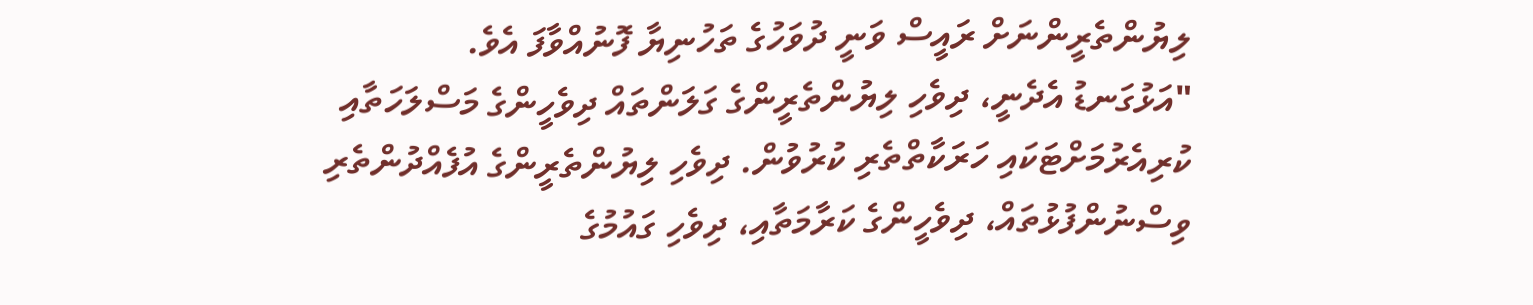ލިޔުންތެރީންނަށް ރައީސް ވަނީ ދުވަހުގެ ތަހުނިޔާ ފޮނުއްވާފަ އެވެ.
"އަޅުގަނޑު އެދެނީ، ދިވެހި ލިޔުންތެރީންގެ ގަލަންތައް ދިވެހީންގެ މަސްލަހަތާއި ކުރިއެރުމަށްޓަކައި ހަރަކާތްތެރި ކުރުވުން. ދިވެހި ލިޔުންތެރީންގެ އުފެއްދުންތެރި ވިސްނުންފުޅުތައް، ދިވެހީންގެ ކަރާމަތާއި، ދިވެހި ގައުމުގެ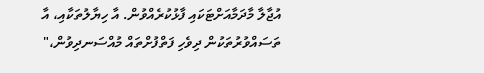އުޖާލާ މާދަމާއަށްޓަކައި ފާޅުކުރެއްވުން. އާ ހިޔާލުތަކާއި، އާ ތަސައްވުރުތަކުން ދިވެހި ފަތްފުށްތައް މުއްސަނދިވުން،"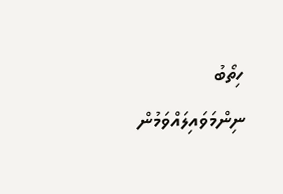ހިތޯބު ނިންމަވައިލައްވަމުން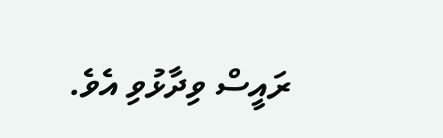ރައީސް ވިދާޅުވި އެވެ.